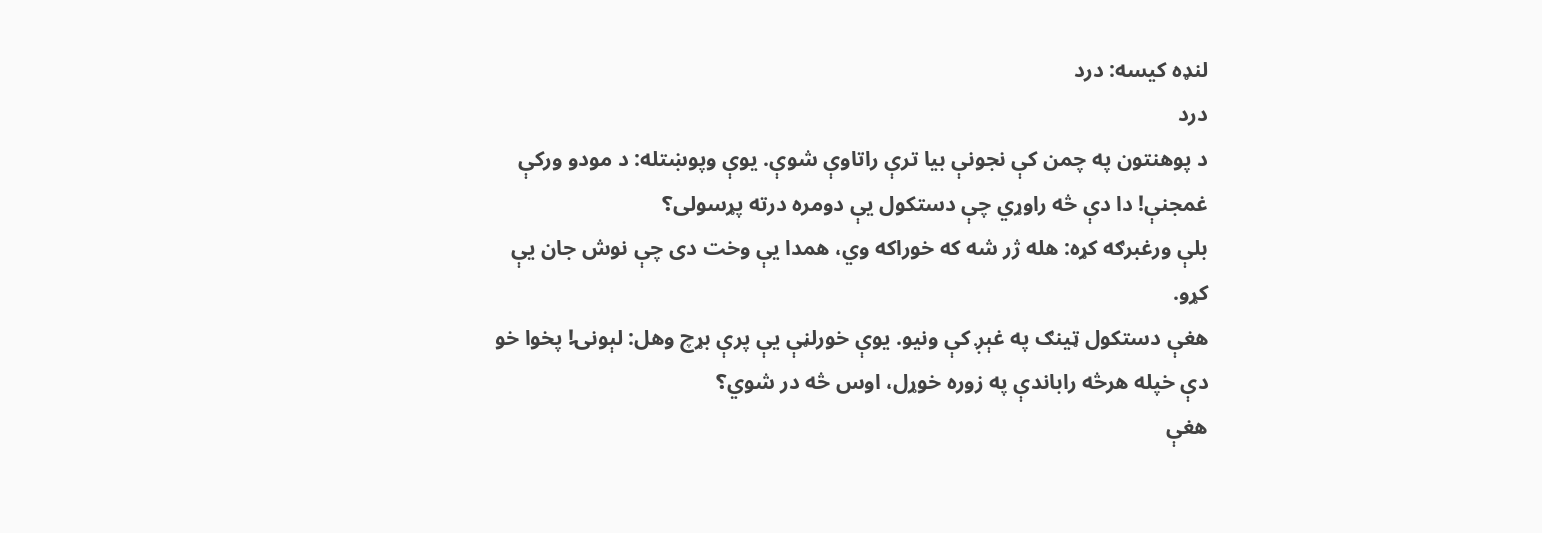لنډه کیسه: درد
درد
د پوهنتون په چمن کې نجونې بیا ترې راتاوې شوې. یوې وپوښتله: د مودو ورکې غمجنې! دا دې څه راوړي چې دستکول یې دومره درته پړسولی؟
بلې ورغبرګه کړه: هله ژر شه که خوراکه وي، همدا یې وخت دی چې نوش جان يې کړو.
هغې دستکول ټینګ په غېږ کې ونیو. يوې خورلڼې یې پرې بړچ وهل: لېونۍ! پخوا خو دې خپله هرڅه راباندې په زوره خوړل، اوس څه در شوي؟
هغې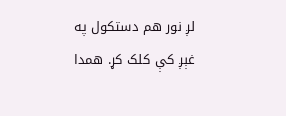لږ نور هم دستکول په غېږ کې کلک کړ. همدا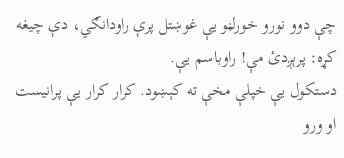چې دوو نورو خورلڼو یې غوښتل پرې راودانګي، دې چیغه کړه: پرېږدئ مې! راوباسم یې.
دستکول یې خپلې مخې ته کېښود. کرار کرار یې پرانیست او ورو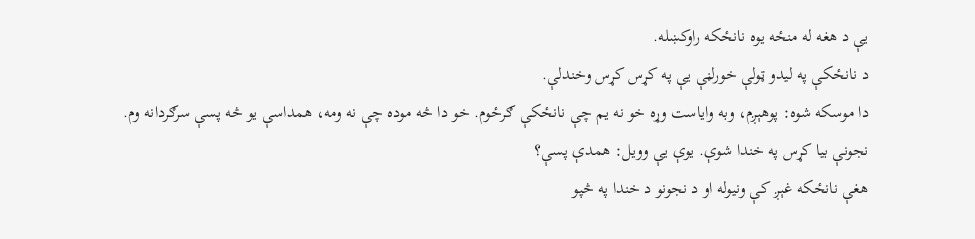یې د هغه له منځه یوه نانځکه راوکښله.
د نانځکې په لیدو ټولې خورلڼې یې په کړس کړس وخندلې.
دا موسکه شوه: پوهېږم، وبه وایاست وړه خو نه یم چې نانځکې ګرځوم. خو دا څه موده چې نه ومه، همداسې یو څه پسې سرګردانه وم.
نجونې بیا کړس په خندا شوې. یوې یې وویل: همدې پسې؟
هغې نانځکه غېږ کې ونیوله او د نجونو د خندا په څپو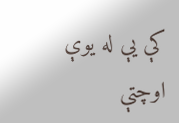کې یې له يوې اوچتې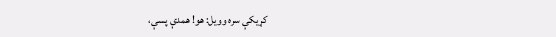کړیکې سره وویل: هو! همدې پسې،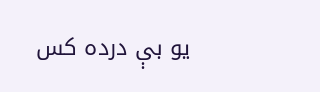یو بې درده کس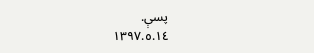پسې.
١٣٩٧.٥.١٤